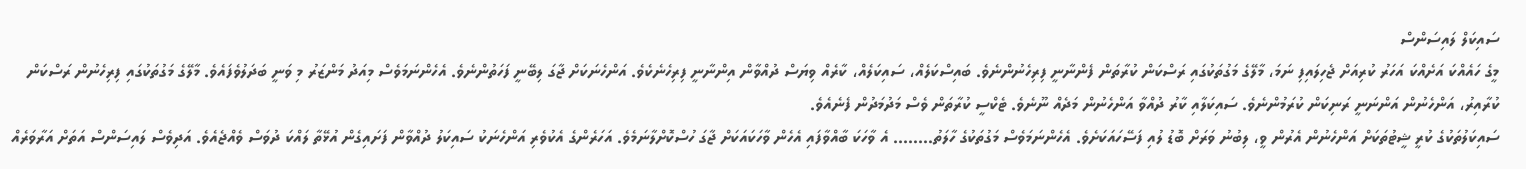ސައިކަލް ލައިސަންސް
މީގެ ހައެއްކަ އަށެއްކަ އަހަރު ކުރިއަށް ޖެހިލައިފި ނަމަ، މާލޭގެ މަގުތަކުގައި ރަސްކަން ކުރާތަން ފެންނާނީ ފިރިހެނުންނެވެ. ބައިސްކަލެއް، ސައިކަލެއް، ކާރެއް ވިޔަސް ދުއްވާން އިންނާނީ ފިރިހެނެކެވެ. އަންހެނަކަށް ޖާގަ ލިބޭނީ ފަހަތުންނެވެ. އެހެންނަމަވެސް މިއަދު މަންޒަރު މި ވަނީ ބަދަލުވެފައެވެ. މާލޭގެ މަގުތަކުގައި ފިރިހެނުން ރަސްކަން ކުރާއިރު، އަންހެނުން އަންނަނީ ރަނިކަން ކުރަމުންނެވެ. ސައިކަލާއި ކާރު ދުއްވާ އަންހެނުން މަދެއް ނޫނެވެ. ޓެކްސީ ކުރާތަން ވެސް މަދުމަދުން ފެނެއެވެ.
ސައިކަލުތަކުގެ ކުރީ ޝީޓުތަކަށް އަންހެނުން އެރުން ވީ، ލިބުނު ވަރަށް ބޮޑު ލުއި ފަސޭހައަކަށެވެ. އެހެންނަމަވެސް މަގުތަކުގެ ހާލަތު…….. އެ ވާހަކަ ބާއްވާފައި އެހެން ވާހަކައަކަށް ޖާގަ ހުސްކޮށްލާނަމެވެ. އަހަރެންގެ އެކުވެރި އަންހެނަކު ސައިކަލު ދުއްވާން ފަށައިގެން އުޅޭތާ ލައްކަ ދުވަސް ވެއްޖެއެވެ. އަދިވެސް ލައިސަންސް އަތަށް އަރާވަރެއް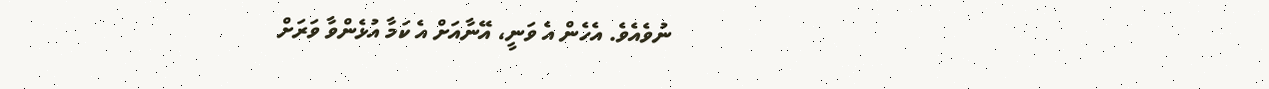ނުވެއެވެ. އެހެން އެ ވަނީ، އޭނާއަށް އެ ކަމާ އުޅެންވާ ވަރަށް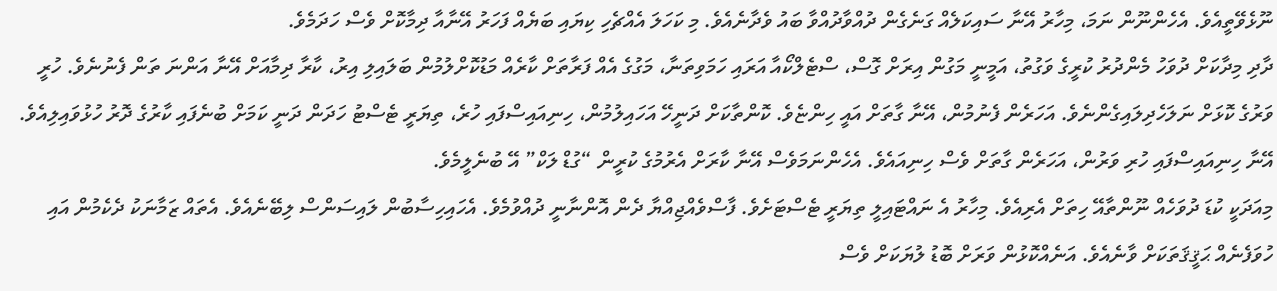ނޫޅެވޭތީއެވެ. އެހެންނޫން ނަމަ، މިހާރު އޭނާ ސައިކަލެއް ގަނެގެން ދުއްވާދުއްވާ ބައު ވެދާނެއެވެ. މި ކަހަލަ އެއްޗެހި ކިޔައި ބަޔެއް ފަހަރު އޭނާއާ ދިމާކޮށް ވެސް ހަދަމެވެ.
ދާދި މިދާކަށް ދުވަހު މެންދުރު ކުރީގެ ވަގުތު، އަމީނީ މަގުން އިރަށް ގޮސް، ސްޓެލްކޯއާ އަރައި ހަމަވިތަނާ، މަގުގެ އެއް ފަރާތަށް ކާރެއް މަޑުކޮށްލުމުން ބަލައިލި އިރު، ކާރާ ދިމާއަށް އޭނާ އަންނަ ތަން ފެނުނެވެ. ހުރީ ވަރުގެ ކޮޅަށް ނަލަހެދިލައިގެންނެވެ. އަހަރެން ފެނުމުން، އޭނާ ގާތަށް އައީ ހިންޏެވެ. ކޮންތާކަށް ދަނީހޭ އަހައިލުމުން، ހިނިއައިސްފައި ހުރެ، ތިޔަރީ ޓެސްޓު ހަދަން ދަނީ ކަމަށް ބުނެފައި ކާރުގެ ދޮރު ހުޅުވައިލިއެވެ. އޭނާ ހިނިއައިސްފައި ހުރި ވަރުން، އަހަރެން ގާތަށް ވެސް ހިނިއައެވެ. އެހެންނަމަވެސް އޭނާ ކާރަށް އެރުމުގެ ކުރީން “ގުޑް ލަކް” އޭ ބުނެލީމެވެ.
މިއަދަކީ ކުޑަ ދުވަހެއް ނޫންތާއޭ ހިތަށް އެރިއެވެ. މިހާރު އެ ނައްޓައިލީ ތިޔަރީ ޓެސްޓަށެވެ. ފާސްވެއްޖިއްޔާ ދެން އޮންނާނީ ދުއްވުމެވެ. އެހައިހިސާބުން ލައިސަންސް ލިބޭނެއެވެ. އެތައް ޒަމާނަކު ދެކެމުން އައި ހުވަފެނެއް ޙަޤީޤަތަކަށް ވާނެއެވެ. އަނެއްކޮޅުން ވަރަށް ބޮޑު ލުޔަކަށް ވެސް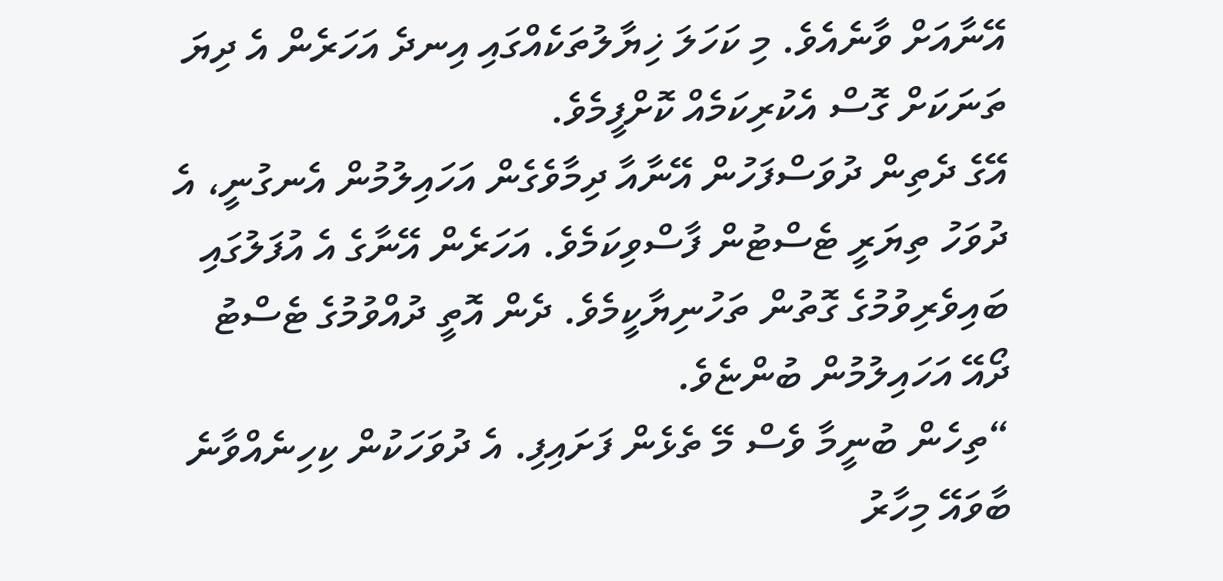އޭނާއަށް ވާނެއެވެ. މި ކަހަލަ ޚިޔާލުތަކެއްގައި އިނދެ އަހަރެން އެ ދިޔަ ތަނަކަށް ގޮސް އެކުރިކަމެއް ކޮށްފީމެވެ.
އޭގެ ދެތިން ދުވަސްފަހުން އޭނާއާ ދިމާވެގެން އަހައިލުމުން އެނގުނީ، އެ ދުވަހު ތިޔަރީ ޓެސްޓުން ފާސްވިކަމެވެ. އަހަރެން އޭނާގެ އެ އުފަލުގައި ބައިވެރިވުމުގެ ގޮތުން ތަހުނިޔާކީމެވެ. ދެން އޮތީ ދުއްވުމުގެ ޓެސްޓު ދޯއޭ އަހައިލުމުން ބުންޏެވެ.
“ތިހެން ބުނީމާ ވެސް މޭ ތެޅެން ފަށައިފި. އެ ދުވަހަކުން ކިހިނެއްވާނެ ބާވައޭ މިހާރު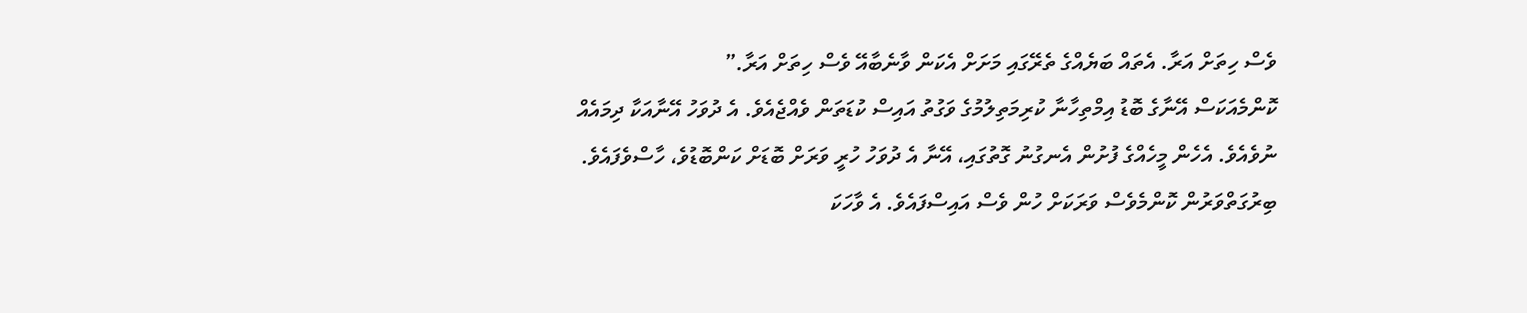ވެސް ހިތަށް އަރާ. އެތައް ބަޔެއްގެ ތެރޭގައި މަށަށް އެކަން ވާނެބާއޭ ވެސް ހިތަށް އަރާ.”
ކޮންމެއަކަސް އޭނާގެ ބޮޑު އިމްތިހާނާ ކުރިމަތިލުމުގެ ވަގުތު އައިސް ކުޑަތަން ވެއްޖެއެވެ. އެ ދުވަހު އޭނާއަކާ ދިމައެއް ނުވެއެވެ. އެހެން މީހެއްގެ ފުށުން އެނގުނު ގޮތުގައި، އޭނާ އެ ދުވަހު ހުރީ ވަރަށް ބޮޑަށް ކަންބޮޑުވެ، ހާސްވެފައެވެ. ބިރުގަތްވަރުން ކޮންމެވެސް ވަރަކަށް ހުން ވެސް އައިސްފައެވެ. އެ ވާހަކަ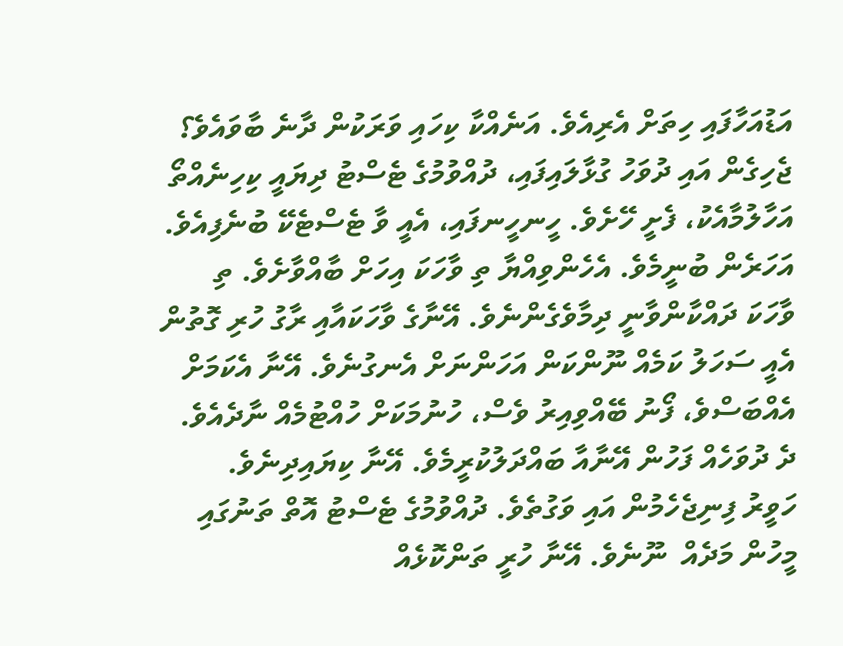އަޑުއަހާފައި ހިތަށް އެރިއެވެ. އަނެއްކާ ކިހައި ވަރަކުން ދާނެ ބާވައެވެ؟
ޖެހިގެން އައި ދުވަހު ގުޅާލައިފައި، ދުއްވުމުގެ ޓެސްޓު ދިޔައީ ކިހިނެއްތޯ އަހާލުމާއެކު، ފެށީ ހޭށެވެ. ހީނހީނފައި، އެއީ ވާ ޓެސްޓެކޭ ބުނެފިއެވެ. އަހަރެން ބުނީމެވެ. އެހެންވިއްޔާ ތި ވާހަކަ އިހަށް ބާއްވާށެވެ. ތި ވާހަކަ ދައްކާންވާނީ ދިމާވެގެންނެވެ. އޭނާގެ ވާހަކައާއި ރާގު ހުރި ގޮތުން އެއީ ސަހަލު ކަމެއް ނޫންކަން އަހަންނަށް އެނގުނެވެ. އޭނާ އެކަމަށް އެއްބަސްވެ، ފޯނު ބޭއްވިއިރު ވެސް، ހުނުމަކަށް ހުއްޓުމެއް ނާދެއެވެ. ދެ ދުވަހެއް ފަހުން އޭނާއާ ބައްދަލުކުރީމެވެ. އޭނާ ކިޔައިދިނެވެ.
ހަވީރު ފިނިޖެހެމުން އައި ވަގުތެވެ. ދުއްވުމުގެ ޓެސްޓު އޮތް ތަނުގައި މީހުން މަދެއް  ނޫނެވެ. އޭނާ ހުރީ ތަންކޮޅެއް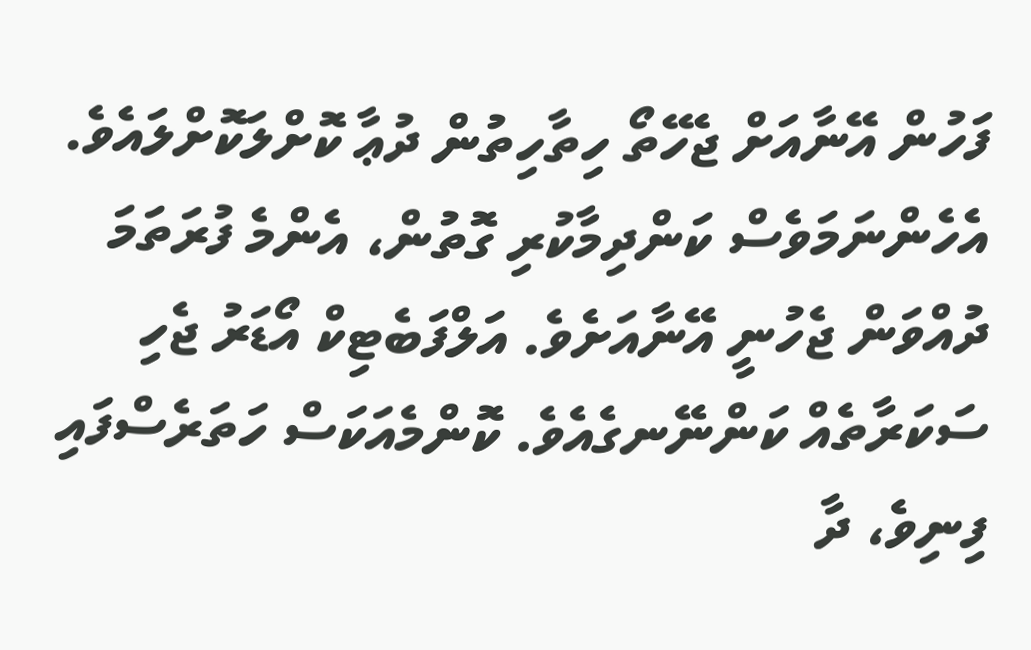ފަހުން އޭނާއަށް ޖެހޭތޯ ހިތާހިތުން ދުޢާ ކޮށްލަކޮށްލައެވެ. އެހެންނަމަވެސް ކަންދިމާކުރި ގޮތުން، އެންމެ ފުރަތަމަ ދުއްވަން ޖެހުނީ އޭނާއަށެވެ. އަލްފަބެޓިކް އޯޑަރު ޖެހި ސަކަރާތެއް ކަންނޭނގެއެވެ. ކޮންމެއަކަސް ހަތަރެސްފައި ފިނިވެ، ދާ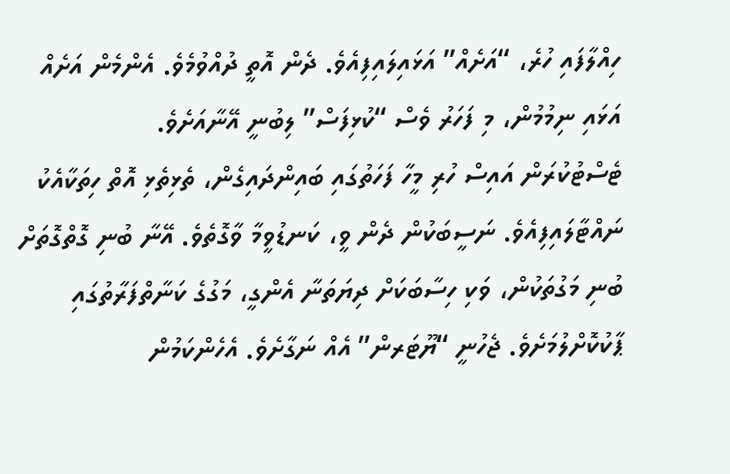ހިއްލާފައި ހުރެ، “އަށެއް” އަޅައިލައިފިއެވެ. ދެން އޮތީ ދުއްވުމެވެ. އެންމެން އަށެއް އަޅައި ނިމުމުން، މި ފަހަރު ވެސް “ކުޅިފަސް” ލިބުނީ އޭނާއަށެވެ.
ޓެސްޓުކުރަން އައިސް ހުރި މީހާ ފަހަތުގައި ބައިންދައިގެން، ތެޅިތެޅި އޮތް ހިތަކާއެކު ނައްޓާލައިފިއެވެ. ނަސީބަކުން ދެން ވީ، ކަނޑުވީމާ ވާގޮތެވެ. އޭނާ ބުނި ގޮތްގޮތަށް ބުނި މަގުތަކުން، ވަކި ހިސާބަކަށް ދިޔަތަނާ އެންގީ، މަގުގެ ކަނާތްފަރާތުގައި ޕާކުކޮށްލުމަށެވެ. ޖެހުނީ “ޔޫޓަރން” އެއް ނަގާށެވެ. އެހެންކަމުން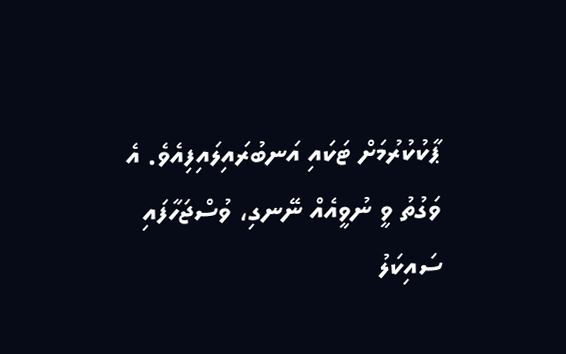ޕާކުކުރުމަށް ޓަކައި އަނބުރައިލައިފިއެވެ. އެ ވަގުތު ވީ ނުވީއެއް ނޭނގި، ވުސްޖަހާފައި ސައިކަލު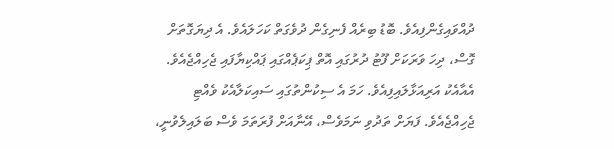ދުއްވައިގެންފިއެވެ. ބޮޑު ބިރެއް ފެނިގެން ދުވެގަތް ކަހަލައެވެ. އެ ދިޔަގޮތަށް ގޮސް، ދިހަ ވަރަކަށް ފޫޓު ދުރުގައި އޮތް ޕިކަޕެއްގައި ޕައްކިޔާފައި ޖެހިއްޖެއެވެ. އެއާއެކު އަރިއަޅާލައިފިއެވެ. ހަމަ އެ ސިކުންތުގައި ސައިކަލާއެކު ވެއްޓި ޖެހިއްޖެއެވެ. ފަޔަށް ތަދުވި ނަމަވެސް، އޭނާއަށް ފުރަތަމަ ވެސް ބަލައިލެވުނީ،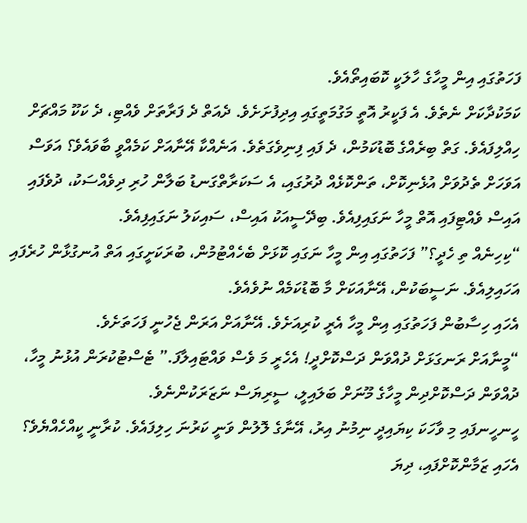ފަހަތުގައި އިން މީހާގެ ހާލަކީ ކޮބައިތޯއެވެ.
ކަމަކުދާކަށް ނެތެވެ. އެ ފަކީރު އޮތީ މަގުމަތީގައި އިދިފުށަށެވެ. ދެއަތް ދެ ފަރާތަށް ވެއްޓި، ދެ ކަކޫ މައްޗަށް ހިއްލިފައެވެ. ގަތް ބިރެއްގެ ބޮޑުކަމުން، ދެ ފައި ފިނިވެގަތެވެ. އަނެއްކާ އޭނާއަށް ކަމެއްވީ ބާވައެވެ؟ އަވަސް އަވަހަށް ތެދުވަށް އުޅެނިކޮށް، ތަންކޮޅެއް ދުރުގައި، އެ ސަކަރާތްގަނޑު ބަލާން ހުރި ދިވެއްސަކު، ދުވެފައި އައިސް ވެއްޓިފައި އޮތް މީހާ ނަގައިފިއެވެ. ބިދޭސީއަކު އައިސް، ސައިކަލު ނަގައިފިއެވެ.
“ކިހިނެއް ތި ހެދީ؟” ފަހަތުގައި އިން މީހާ ނަގައި ކޮޅަށް ބެހެއްޓުމުން، ބުރަކަށީގައި އަތް އުނގުޅާން ހުރެފައި އަހައިލިއެވެ. ނަސީބަކުން، އޭނާއަކަށް މާ ބޮޑުކަމެއް ނުވެއެވެ.
އެހައި ހިސާބުން ފަހަތުގައި އިން މީހާ އެރީ ކުރިއަށެވެ. އޭނާއަށް އަރަން ޖެހުނީ ފަހަތަށެވެ.
“މީނާއަށް ރަނގަޅަށް ދުއްވަން ދަސްކޮށްދީ! އެހެރީ މަ ވެސް ވައްޓައިލާފަ.” ޓެސްޓުކުރަން އުޅުނު މީހާ، ދުއްވަން ދަސްކޮށްދިން މީހާގެ މޫނަށް ބަލައިލީ، ސީރިޔަސް ނަޒަރަކުންނެވެ.
ހީނހީނފައި މި ވާހަކަ ކިޔައިދީ ނިމުނު އިރު، އޭނާގެ ލޮލުން ވަނީ ކަރުނަ ހިލިފައެވެ. ކުރާނީ ކީއްހެއްޔެވެ؟ އެހައި ޒަމާންކޮށްފައި، ދިޔަ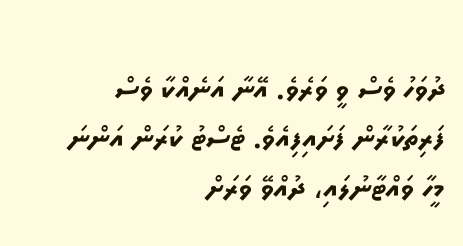ދުވަހު ވެސް ވީ ވަރެވެ. އޭނާ އަނެއްކާ ވެސް ފަރިތަކުރާން ފަށައިފިއެވެ. ޓެސްޓު ކުރަން އަންނަ މީހާ ވައްޓާނުލައި، ދުއްވޭ ވަރަށް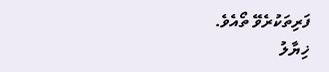ފަރިތަކުރެވޭ ތޯއެވެ.
ޚިޔާލު